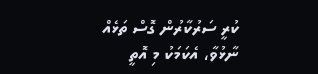ކުރީ ސަރުކާރުން ގޮސް ތަޅެއް ނާޅުވާ، އެކަމަކު މި އޮތީ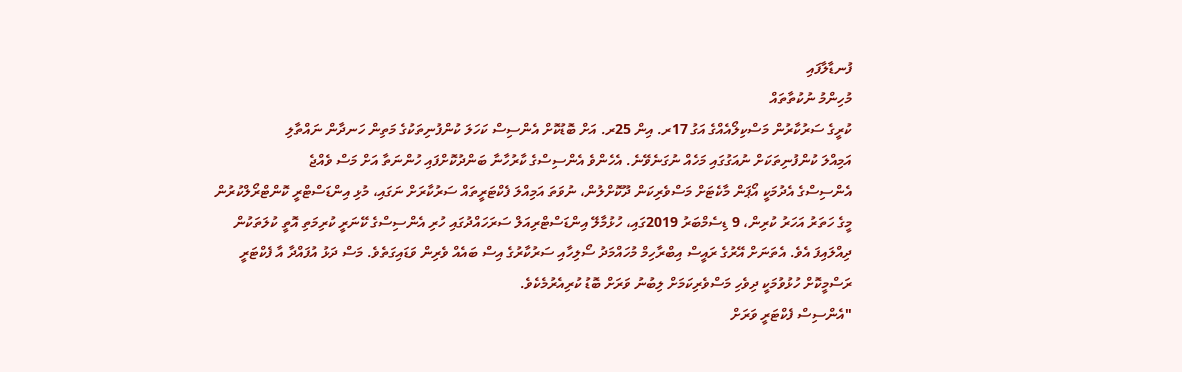ފުނޑާލާފައި
މުހިންމު ނުކުތާތައް
ކުރީގެ ސަރުކާރުން މަސްކިލޯއެއްގެ އަގު 17ރ. އިން 25ރ. އަށް ބޮޑުކޮށް އެންސިސް ކަހަލަ ކުންފުނިތަކުގެ މަތިން ހަނދާން ނައްތާލި
އަމިއްލަ ކުންފުނިތަކަށް ނުއަގުގައި މަހެއް ނުގަނެވޭނެ. އެހެންވެ އެންސިސްގެ ކާރުހާނާ ބަންދުކޮށްފައި ހުންނަތާ އަށް މަސް ވެއްޖެ
އެންސިސްގެ އެދުމަކީ އޯޕަން މާކެޓަށް މަސްވެރިކަން ދޫކޮށްލުން، ނުވަތަ އަމިއްލަ ފެކްޓަރީތައް ސަރުކާރަށް ނަގައި، މުޅި އިންޑަސްޓްރީ ކޮންޓްރޯލްކުރުން
މީގެ ހަތަރު އަހަރު ކުރިން، 9 ޑިސެމްބަރު 2019ގައި، ހުޅުމާލޭ އިންޑަސްޓްރިއަލް ސަރަހައްދުގައި ހުރި އެންސިސްގެ ކޭނަރީ ކުރިމަތި އޮތީ ކުލަތަކުން ދިއްލައިފަ އެވެ. އެތަނަށް އޭރުގެ ރައީސް އިބްރާހިމް މުހައްމަދު ސޯލިހާއި ސަރުކާރުގެ އިސް ބައެއް ވެރިން ވަޑައިގަތެވެ. މަސް ދަޅު އުފައްދާ އާ ފެކްޓަރީ ރަސްމީކޮށް ހުޅުވުމަކީ ދިވެހި މަސްވެރިކަމަށް ލިބުނު ވަރަށް ބޮޑު ކުރިއެރުމެކެވެ.
"އެންސިސް ފެކްޓަރީ ވަރަށް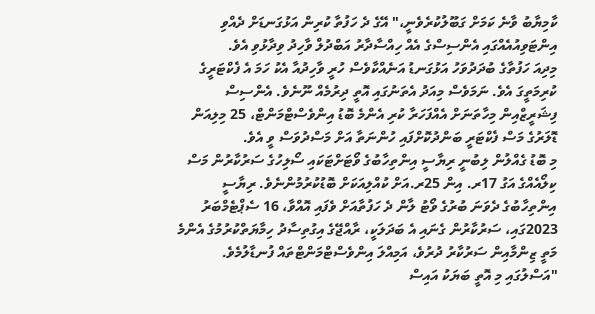ކާމިޔާބު ވާނެ ކަމަށް ގަބޫލުކުރެވެނީ،" އޭގެ ދެ ހަފުތާ ކުރިން އަޅުގަނޑަށް ދެއްވި އިންޓަވިއުއެއްގައި އެންސިސްގެ އެއް ހިއްސާދާރު އަބްދުލް ވާހިދު ވިދާޅުވި އެވެ.
މިދިއަ ހަފުތާގެ ބުދަދުވަހު އަޅުގަނޑު އަނެއްކާވެސް ހުރީ ވާހިދުއާ އެކު ހަމަ އެ ފެކްޓަރީގެ ކުރިމަތީގަ އެވެ. ނަމަވެސް މިއަދު އެތަނުގައި އޮތީ ދިރުމެއް ނޫނެވެ. އެންސިސް ފިޝަރީޒްއިން މިހާތަނަށް އެއްފަހަރާ ކުރި އެންމެ ބޮޑު އިންވެސްޓްމަންޓް، 25 މިލިއަން ޑޮލަރުގެ މަސް ފެކްޓަރީ ބަންދުކޮށްފައި ހުންނަތާ އަށް މަސްދުވަސް ވީ އެވެ.
މި ބޮޑު ގެއްލުން ލިބުނީ ރިޔާސީ އިންތިހާބުގެ ވޯޓަށްޓަކައި ސޯލިހުގެ ސަރުކާރުން މަސް ކިލޯއެއްގެ އަގު 17ރ. އިން 25ރ.އަށް ކުއްލިއަކަށް ބޮޑުކުރުމުންނެވެ. ރިޔާސީ އިންތިހާބުގެ ދެވަނަ ބުރުގެ ވޯޓު ލާން ދެ ހަފުތާއަށް ވެފައި އޮއްވާ، 16 ސެޕްޓެމްބަރު 2023ގައި، ސަރުކާރުން ގެނައި އެ ބަދަލަކީ، ރާއްޖޭގެ އިގުތިސާދު ހިމާޔަތްކުރުމުގެ އެންމެ މަތީ ޒިންމާއިން ސަރުކާރު ދުރުވެ، އަމިއްލަ އިންވެސްޓްމަންޓްތައް ފުނޑާލުމެވެ.
"އަސްލުގައި މި އޮތީ ބަޔަކު އައިސް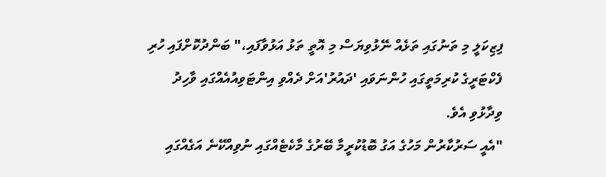ފިޒިކަލީ މި ތަނުގައި ތަޅެއް ނޭޅުވިޔަސް މި އޮތީ ތަޅު އަޅުވާފައި،" ބަންދުކޮށްފައި ހުރި ފެކްޓަރީގެ ކުރިމަތީގައި ހުންނަވައި 'ދައުރު'އަށް ދެއްވި އިންޓަވިއުއެއްގައި ވާހިދު ވިދާޅުވި އެވެ.
"އެއީ ސަރުކާރުން މަހުގެ އަގު ބޮޑުކުރީމާ ބޭރުގެ މާކެޓެއްގައި ނުވިއްކޭނެ އަގެއްގައި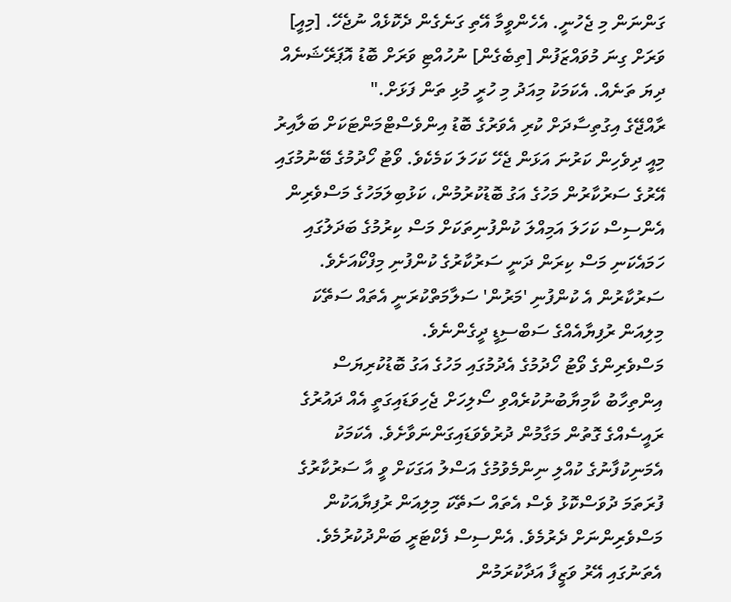ގަންނަން މި ޖެހުނީ. އެހެންވީމާ އޭތި ގަނެގެން ދެކޮޅެއް ނުޖެހޭ. [މިއީ] ވަރަށް ގިނަ މުވައްޒަފުން [ތިބެގެން] ނުހުއްޓި ވަރަށް ބޮޑު އޮޕަރޭޝަނެއް ދިޔަ ތަނެއް. އެކަމަކު މިއަދު މި ހުރީ މުޅި ތަން ފަޅަށް."
ރާއްޖޭގެ އިގުތިސާދަށް ކުރި އެވަރުގެ ބޮޑު އިންވެސްޓްމަންޓަކަށް ބަލާއިރު މިއީ ދިވެހިން ކަރުނަ އަޅަން ޖެހޭ ކަހަލަ ކަމެކެވެ. ވޯޓު ހޯދުމުގެ ބޭނުމުގައި އޭރުގެ ސަރުކާރުން މަހުގެ އަގު ބޮޑުކުރުމުން، ކަޅުބިލަމަހުގެ މަސްވެރިން އެންސިސް ކަހަލަ އަމިއްލަ ކުންފުނިތަކަށް މަސް ކިރުމުގެ ބަދަލުގައި ހަމައެކަނި މަސް ކިރަން ދަނީ ސަރުކާރުގެ ކުންފުނި މިފްކޯއަށެވެ. ސަރުކާރުން އެ ކުންފުނި 'މަރުން' ސަލާމަތްކުރަނީ އެތައް ސަތޭކަ މިލިއަން ރުފިޔާއެއްގެ ސަބްސިޑީ ދީގެންނެވެ.
މަސްވެރިންގެ ވޯޓު ހޯދުމުގެ އެދުމުގައި މަހުގެ އަގު ބޮޑުކުރިޔަސް އިންތިހާބު ކާމިޔާބުނުކުރެއްވި ސޯލިހަށް ޖެހިވަޑައިގަތީ އެއް ދައުރުގެ ރައީސެއްގެ ގޮތުން މަގާމުން ދުރުވެވަޑައިގަންނަވާށެވެ. އެކަމަކު އެމަނިކުފާނުގެ ކުއްލި ނިންމެވުމުގެ އަސްލު އަގަކަށް ވީ އާ ސަރުކާރުގެ ފުރަތަމަ ދުވަސްކޮޅު ވެސް އެތައް ސަތޭކަ މިލިއަން ރުފިޔާއަކުން މަސްވެރިންނަށް ދެރުމެވެ. އެންސިސް ފެކްޓަރީ ބަންދުކުރުމެވެ. އެތަނުގައި އޭރު ވަޒީފާ އަދާކުރަމުން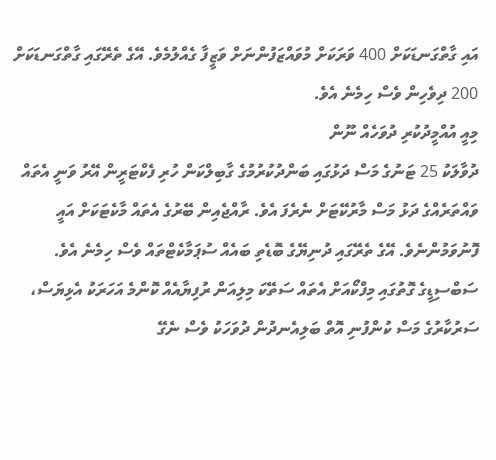އައި ގާތްގަނޑަކަށް 400 ވަރަކަށް މުވައްޒަފުންނަށް ވަޒީފާ ގެއްލުމެވެ. އޭގެ ތެރޭގައި ގާތްގަނޑަކަށް 200 ދިވެހިން ވެސް ހިމެނެ އެވެ.
މިއީ އުއްމީދުކުރި ދުވަހެއް ނޫން
ދުވާލަކު 25 ޓަނުގެ މަސް ދަޅުގައި ބަންދުކުރުމުގެ ގާބިލްކަން ހުރި ފެކްޓަރީން އޭރު ވަނީ އެތައް ވައްތަރެއްގެ ދަޅު މަސް މާރުކޭޓަށް ނެރެފަ އެވެ. ރާއްޖެއިން ބޭރުގެ އެތައް މާކެޓަކަށް އައީ ފޮނުވަމުންނެވެ. އޭގެ ތެރޭގައި ދުނިޔޭގެ ބޮޑެތި ބައެއް ސުޕަމާކެޓްތައް ވެސް ހިމެނެ އެވެ.
ސަބްސިޑީގެ ގޮތުގައި މިފްކޯއަށް އެތައް ސަތޭކަ މިލިއަން ރުފިޔާއެއް ކޮންމެ އަހަރަކު އެޅިޔަސް، ސަރުކާރުގެ މަސް ކުންފުނި އޮތް ބަލިއެނދުން ދުވަހަކު ވެސް ނެގޭ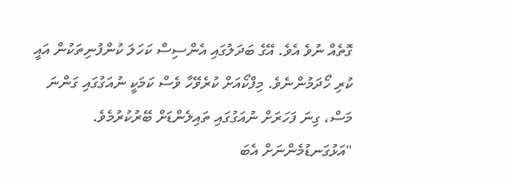ގޮތެއް ނުވެ އެވެ. އޭގެ ބަދަލުގައި އެންސިސް ކަހަލަ ކުންފުނިތަކުން އައީ ކުރި ހޯދަމުންނެވެ. މިފްކޯއަށް ކުރެވޭހާ ވެސް ކަމަކީ ނުއަގުގައި ގަންނަ މަސް، ގިނަ ފަހަރަށް ނުއަގުގައި ތައިލެންޑަށް ބޭރުކުރުމެވެ.
"އަޅުގަނޑުމެންނަށް އެބަ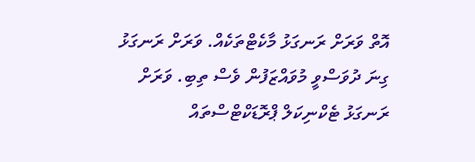އޮތް ވަރަށް ރަނގަޅު މާކެޓްތަކެއް. ވަރަށް ރަނގަޅު ގިނަ ދުވަސްވީ މުވައްޒަފުން ވެސް ތިބި. ވަރަށް ރަނގަޅު ޓެކްނިކަލް ޕްރޮޑަކްޓްސްތައް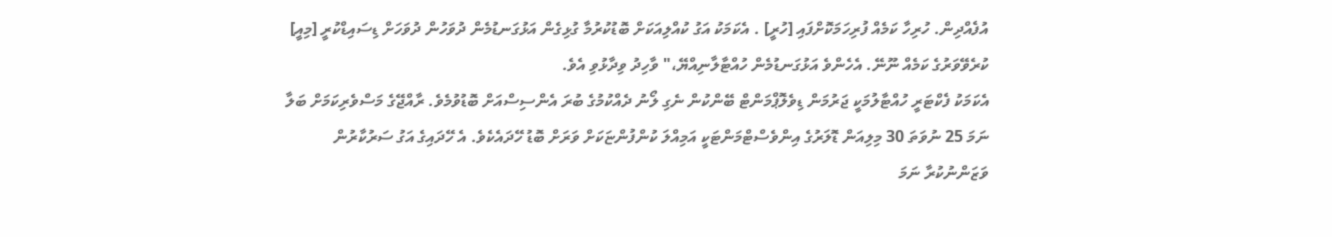އުފެއްދިން. ހުރިހާ ކަމެއް ފުރިހަމަކޮށްފައި [ހުރީ] . އެކަމަކު އަގު ކުއްލިއަކަށް ބޮޑުކުރުމާ ގުޅިގެން އަޅުގަނޑުމެން ދުވަހުން ދުވަހަށް ޑިސައިޑްކުރީ [މިއީ] ކުރެވޭވަރުގެ ކަމެއް ނޫނޭ. އެހެންވެ އަޅުގަނޑުމެން ހުއްޓާލާނިއްޔޭ،" ވާހިދު ވިދާޅުވި އެވެ.
އެކަމަކު ފެކްޓަރީ ހުއްޓާލުމަކީ ޖަރުމަން ޑިވެލޮޕްމަންޓް ބޭންކުން ނެގި ލޯނު ދެއްކުމުގެ ބުރަ އެންސިސްއަށް ބޮޑުވުމެވެ. ރާއްޖޭގެ މަސްވެރިކަމަށް ބަލާ ނަމަ 25 ނުވަތަ 30 މިލިއަން ޑޮލަރުގެ އިންވެސްޓްމަންޓަކީ އަމިއްލަ ކުންފުންޏަކަށް ވަރަށް ބޮޑު ހޭދައެކެވެ. އެ ހޭދައިގެ އަގު ސަރުކާރުން ވަޒަންނުކުރާ ނަމަ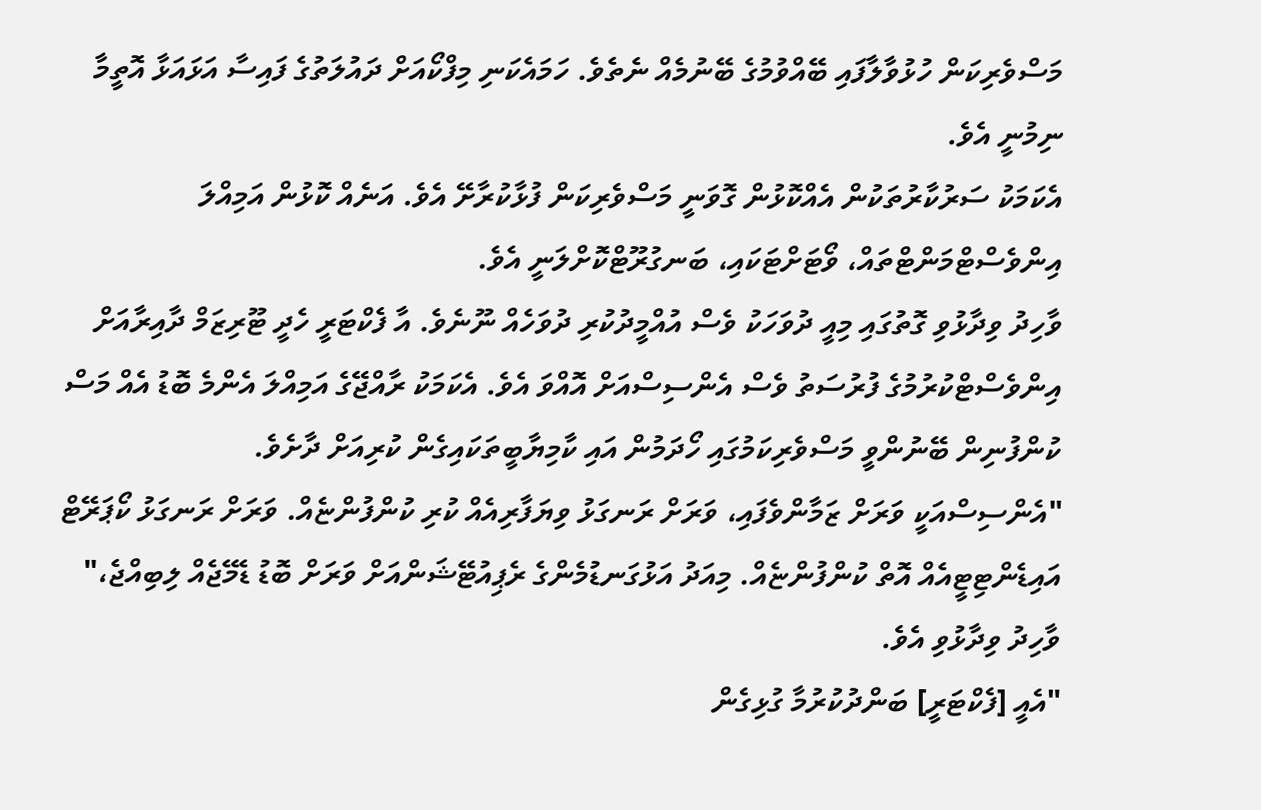މަސްވެރިކަން ހުޅުވާލާފައި ބޭއްވުމުގެ ބޭނުމެއް ނެތެވެ. ހަމައެކަނި މިފްކޯއަށް ދައުލަތުގެ ފައިސާ އަޅައަޅާ އޮތީމާ ނިމުނީ އެވެ.
އެކަމަކު ސަރުކާރުތަކުން އެއްކޮޅުން ގޮވަނީ މަސްވެރިކަން ފުޅާކުރާށޭ އެވެ. އަނެއް ކޮޅުން އަމިއްލަ އިންވެސްޓްމަންޓްތައް، ވޯޓަށްޓަކައި، ބަނގުރޫޓްކޮށްލަނީ އެވެ.
ވާހިދު ވިދާޅުވި ގޮތުގައި މިއީ ދުވަހަކު ވެސް އުއްމީދުކުރި ދުވަހެއް ނޫނެވެ. އާ ފެކްޓަރީ ހެދީ ޓޫރިޒަމް ދާއިރާއަށް އިންވެސްޓްކުރުމުގެ ފުރުސަތު ވެސް އެންސިސްއަށް އޮއްވަ އެވެ. އެކަމަކު ރާއްޖޭގެ އަމިއްލަ އެންމެ ބޮޑު އެއް މަސް ކުންފުނިން ބޭނުންވީ މަސްވެރިކަމުގައި ހޯދަމުން އައި ކާމިޔާބީތަކައިގެން ކުރިއަށް ދާށެވެ.
"އެންސިސްއަކީ ވަރަށް ޒަމާންވެފައި، ވަރަށް ރަނގަޅު ވިޔަފާރިއެއް ކުރި ކުންފުންޏެއް. ވަރަށް ރަނގަޅު ކޯޕަރޭޓް އައިޑެންޓިޓީއެއް އޮތް ކުންފުންޏެއް. މިއަދު އަޅުގަނޑުމެންގެ ރެޕިއުޓޭޝަންއަށް ވަރަށް ބޮޑު ޑެމޭޖެއް ލިބިއްޖެ،" ވާހިދު ވިދާޅުވި އެވެ.
"އެއީ [ފެކްޓަރީ] ބަންދުކުރުމާ ގުޅިގެން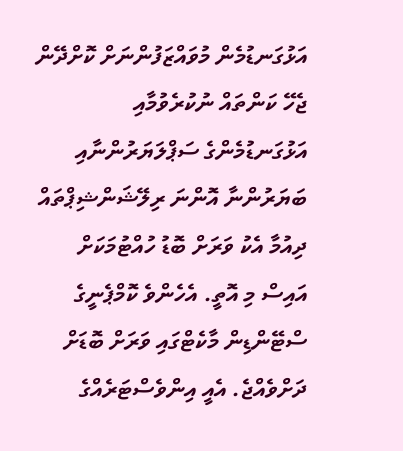އަޅުގަނޑުމެން މުވައްޒަފުންނަށް ކޮށްދޭން ޖެހޭ ކަންތައް ނުކުރެވުމާއި އަޅުގަނޑުމެންގެ ސަޕްލަޔަރުންނާއި ބަޔަރުންނާ އޮންނަ ރިލޭޝަންޝިޕްތައް ދިއުމާ އެކު ވަރަށް ބޮޑު ހުއްޓުމަކަށް އައިސް މި އޮތީ. އެހެންވެ ކޮމްޕެނީގެ ސްޓޭންޑިން މާކެޓްގައި ވަރަށް ބޮޑަށް ދަށްވެއްޖެ. އެއީ އިންވެސްޓަރެއްގެ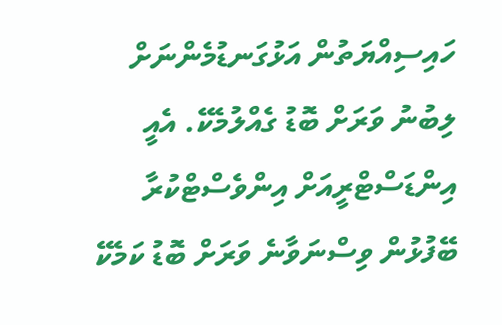ހައިސިއްޔަތުން އަޅުގަނޑުމެންނަށް ލިބުނު ވަރަށް ބޮޑު ގެއްލުމެކޭ. އެއީ އިންޑަސްޓްރީއަށް އިންވެސްޓްކުރާ ބޭފުޅުން ވިސްނަވާނެ ވަރަށް ބޮޑު ކަމެކޭ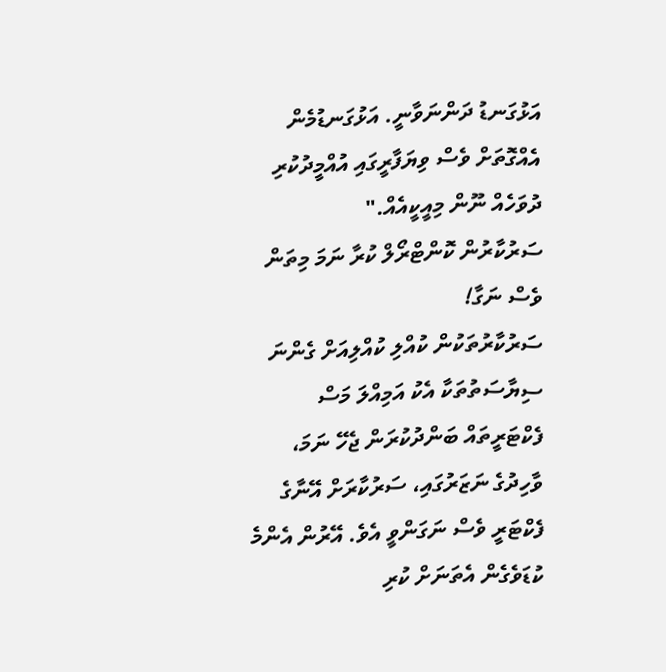އަޅުގަނޑު ދަންނަވާނީ. އަޅުގަނޑުމެން އެއްގޮތަށް ވެސް ވިޔަފާރީގައި އުއްމީދުކުރި ދުވަހެއް ނޫން މިއީކީއެއް."
ސަރުކާރުން ކޮންޓްރޯލް ކުރާ ނަމަ މިތަން ވެސް ނަގާ!
ސަރުކާރުތަކުން ކުއްލި ކުއްލިއަށް ގެންނަ ސިޔާސަތުތަކާ އެކު އަމިއްލަ މަސް ފެކްޓަރީތައް ބަންދުކުރަން ޖެހޭ ނަމަ، ވާހިދުގެ ނަޒަރުގައި، ސަރުކާރަށް އޭނާގެ ފެކްޓަރީ ވެސް ނަގަންވީ އެވެ. އޭރުން އެންމެ ކުޑަވެގެން އެތަނަށް ކުރި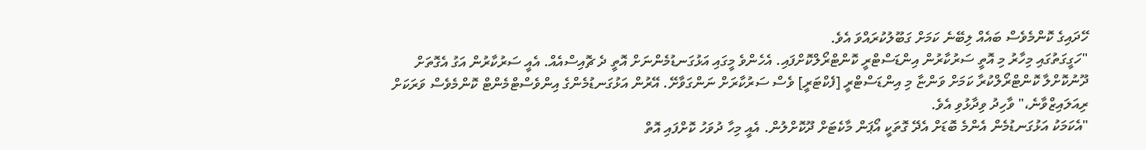ހޭދައިގެ ކޮންމެވެސް ބައެއް ލިބޭނެ ކަމަށް ގަބޫލުކުރައްވަ އެވެ.
"ހަގީގަތުގައި މިހާރު މި އޮތީ ސަރުކާރުން އިންޑަސްޓްރީ ކޮންޓްރޯލްކޮށްފައި. އެހެންވެ މީގައި އަޅުގަނޑުމެންނަށް އޮތީ ދެ ޗޮއިސްއެއް. އެއީ ސަރުކާރުން އަގު އެގޮތަށް ދޫނުކޮށްލާ ކޮންޓްރޯލްކުރާ ކަމަށް ވަންޏާ މި އިންޑަސްޓްރީ [ފެކްޓަރީ] ވެސް ސަރުކާރަށް ނަންގަވާށޭ. އޭރުން އަޅުގަނޑުމެންގެ އިންވެސްޓްމެންޓް ކޮންމެވެސް ވަރަކަށް ރިއަލައިޒްވާނެ،" ވާހިދު ވިދާޅުވި އެވެ.
"އެކަމަކު އަޅުގަނޑުމެން އެންމެ ބޮޑަށް އެދޭ ގޮތަކީ އޯޕަން މާކެޓަށް ދޫކޮށްލުން. އެއީ މިހާ ދުވަހު ކޮށްފައި އޮތް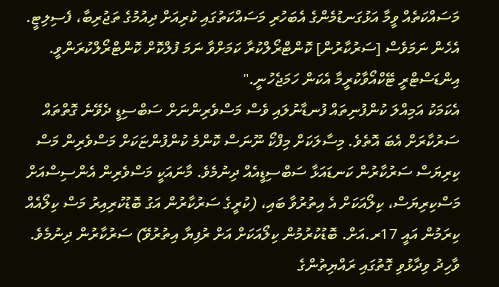މަސައްކަތެއް ވީމާ އަޅުގަނޑުމެންގެ އެބަހުރި މަސައްކަތުގައި ކުރިއަށް ދިއުމުގެ ތަޖުރިބާ، ފެސިލިޓީ. އެހެން ނަމަވެސް [ސަރުކާރުން] ކޮންޓްރޯލްކުރާ ކަމަށްވާ ނަމަ ފުލްކޮށް ކޮންޓްރޯލްކުރަންވީ. އިންޑަސްޓްރީ ޓޭކްއޯވާކުރީމާ އެކަން ހަމަޖެހުނީ."
އެކަމަކު އަމިއްލަ ކުންފުނިތައް ފުނޑާނުލައި ވެސް މަސްވެރިންނަށް ސަބްސިޑީ ދެވޭނެ ގޮތްތައް ސަރުކާރަށް އެބަ އޮތެވެ. މިސާލަކަށް މިފްކޯ ނޫނަސް ކޮންމެ ކުންފުންޏަކަށް މަސްވެރިން މަސް ކިރިޔަސް ސަރުކާރުން ކަނޑައަޅާ ސަބްސިޑީއެއް ދިނުމެވެ. މާނައަކީ މަސްވެރިން އެންސިސްއަށް މަސްކިރިޔަސް، ކިލޯއަކަށް އެ އިތުރުވާ ބައި، (ކުރީގެ ސަރުކާރުން އަގު ބޮޑުކުރިއިރު މަސް ކިލޯއެއް ކިރަމުން އައީ 17ރ.އަށް. ބޮޑުކުރުމުން ކިލޯއަކަށް އަށް ރުފިޔާ އިތުރުވޭ) ސަރުކާރުން ދިނުމެވެ.
ވާހިދު ވިދާޅުވި ގޮތުގައި ރައްޔިތުންގެ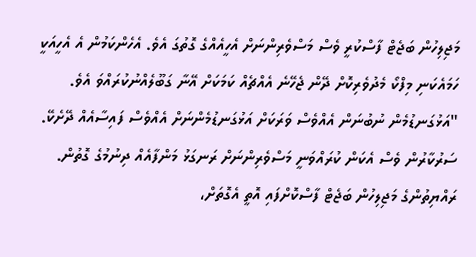މަޖިލިހުން ބަޖެޓް ފާސްކުރީ ވެސް މަސްވެރިންނަށް އެހީއެއްގެ ގޮތުގަ އެވެ. އެހެންކަމުން އެ އެހީއަކީ ހަމައެކަނި މިފްކޯ މެދުވެރިކޮށް ދޭން ޖެހޭނެ އެއްޗެއް ކަމަކަށް އޭނާ ގަބޫލެއްނުކުރައްވަ އެވެ.
"އަޅުގަނޑުމެން ނުބުނަން އެއްވެސް ވަރަކަށް އަޅުގަނޑުމެންނަށް އެއްވެސް ފައިސާއެއް ދޭށެކޭ. ސަރުކާރުން ވެސް އެކަން ކުރައްވަނީ މަސްވެރިންނަށް ރަނގަޅު މަންފާއެއް ދިނުމުގެ ގޮތުން. ރައްޔިތުންގެ މަޖިލިހުން ބަޖެޓް ފާސްކޮށްފައި އޮތީ އެގޮތަށް،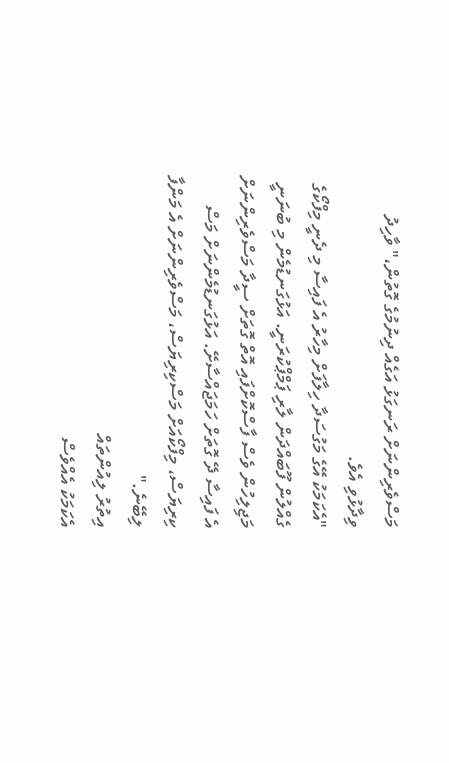މަސްވެރިންނަށް ރަނގަޅު އަގެއް ދިނުމުގެ ގޮތުން،" ވާހިދު ވިދާޅުވި އެވެ.
"އެކަމަކު އޭގެ މަގުސަދާ ހިލާފަށް މިހާރު އެ ފައިސާ މި ދެނީ މިފްކޯގެ ގެއްލުން ފޫބައްދަން ލާރި ޕަމްޕްކުރަނީ. އަޅުގަނޑުމެން މި ބުނަނީ މަޖިލިހުން ވެސް ފާސްކޮށްފައި އޮތް ގޮތަށް ސީދާ މަސްވެރިންނަށް އެ ފައިސާ ދޭ ގޮތަށް ހަމަޖައްސާށޭ. އަޅުގަނޑުމެންނަށް މަސް ކިރިޔަސް، މިފްކޯއަށް މަސްކިރިޔަސް، މަސްވެރިންނަށް އެ މަންފާ ލިބޭނެ."
އިތުރު ލިއުންތައް
އެކަމަކު އެއްވެސް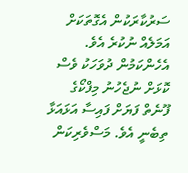ސަރުކާރަކުން އެގޮތަކަށް އަމަލެއް ނުކުރެ އެވެ. އެހެންކަމުން ދުވަހަކު ވެސް ކޮޅަށް ނުޖެހުނު މިފްކޯގެ ފޫނެތް ފަޔަށް ފައިސާ އަޅައަޅާ ތިބެނީ އެވެ. މަސްވެރިކަން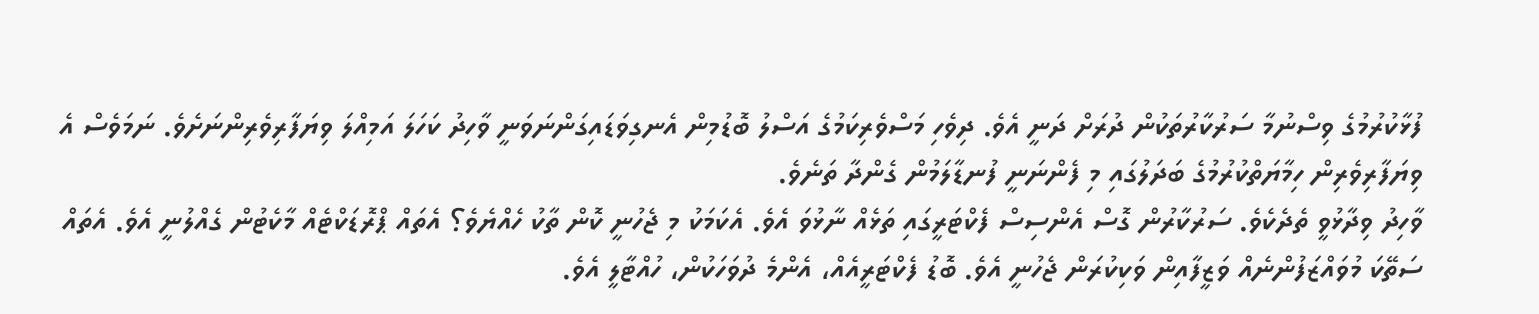ފުޅާކުރުމުގެ ވިސްނުމާ ސަރުކާރުތަކުން ދުރަށް ދަނީ އެވެ. ދިވެހި މަސްވެރިކަމުގެ އަސްލު ބޮޑުމިން އެނގިވަޑައިގަންނަވަނީ ވާހިދު ކަހަލަ އަމިއްލަ ވިޔަފާރިވެރިންނަށެވެ. ނަމަވެސް އެ ވިޔަފާރިވެރިން ހިމާޔަތްކުރުމުގެ ބަދަލުގައި މި ފެންނަނީ ފުނޑާލަމުން ގެންދާ ތަނެވެ.
ވާހިދު ވިދާޅުވީ ތެދެކެވެ. ސަރުކާރުން ގޮސް އެންސިސް ފެކްޓަރީގައި ތަޅެއް ނާޅުވަ އެވެ. އެކަމަކު މި ޖެހުނީ ކޮން ތާކު ހެއްޔެވެ؟ އެތައް ޕްރޮޑަކްޓެއް މާކެޓުން ގެއްލުނީ އެވެ. އެތައް ސަތޭކަ މުވައްޒަފުންނެއް ވަޒީފާއިން ވަކިކުރަން ޖެހުނީ އެވެ. ބޮޑު ފެކްޓަރީއެއް، އެންމެ ދުވަހަކުން، ހުއްޓާލީ އެވެ.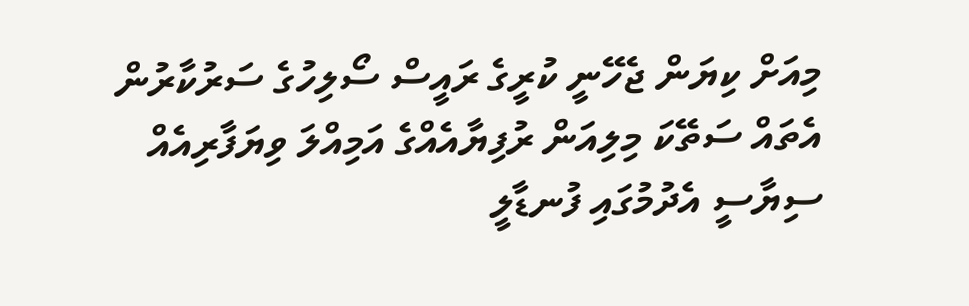މިއަށް ކިޔަން ޖެހޭނީ ކުރީގެ ރައީސް ސޯލިހުގެ ސަރުކާރުން އެތައް ސަތޭކަ މިލިއަން ރުފިޔާއެއްގެ އަމިއްލަ ވިޔަފާރިއެއް ސިޔާސީ އެދުމުގައި ފުނޑާލީ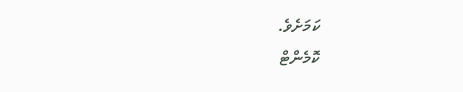ކަމަށެވެ.
ކޮމެންޓް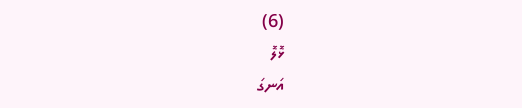(6)
ޅޮލޮ
އަނގަ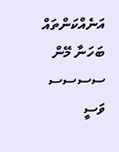އަނެއްކަންތައް
ބަހަނާ މޭން
ސސސސ
ވަސީ